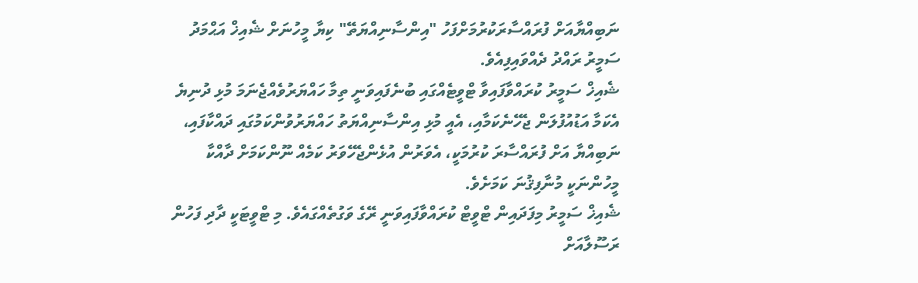ނަބިއްޔާއަށް ފުރައްސާރަކުރުމަށްފަހު "އިންސާނިއްޔަތޭ" ކިޔާ މީހުނަށް ޝެއިޚް އަޙްމަދު ސަމީރު ރައްދު ދެއްވައިފިއެވެ.
ޝެއިޚް ސަމީރު ކުރައްވާފައިވާ ޓްވީޓެއްގައި ބުނެފައިވަނީ ތިމާ ހައްޔަރުވެއްޖެނަމަ މުޅި ދުނިޔެ އެކަމާ އަޑުއުފުލަން ޖެހޭނެކަމާއި، އެއީ މުޅި އިންސާނިއްޔަތު ހައްޔަރުވުންކަމުގައި ދައްކާފައި، ނަބިއްޔާ އަށް ފުރައްސާރަ ކުރުމަކީ، އެވަރުން އުޅެންޖެހޭވަރު ކަމެއް ނޫންކަމަށް ދާއްކާ މީހުންނަކީ މުނާފިޤުނަ ކަމަށެވެ.
ޝެއިޚް ސަމީރު މިފަދައިން ޓްވީޓް ކުރައްވާފައިވަނީ ރޭގެ ވަގުތެއްގައެވެ. މި ޓްވީޓަކީ ދާދި ފަހުން ރަސޫލާއަށް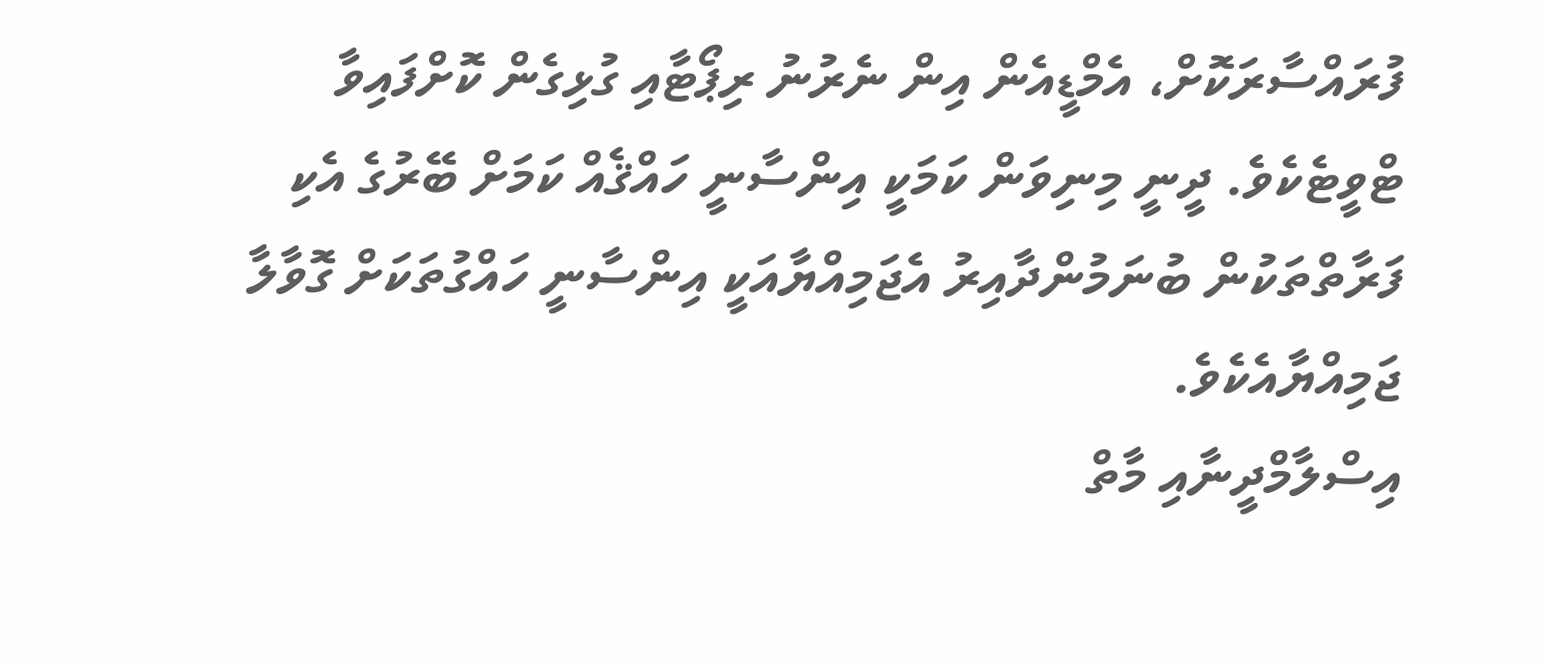ފުރައްސާރަކޮށް، އެމްޑީއެން އިން ނެރުނު ރިޕޯޓާއި ގުޅިގެން ކޮށްފައިވާ ޓްވީޓެކެވެ. ދީނީ މިނިވަން ކަމަކީ އިންސާނީ ހައްޤެއް ކަމަށް ބޭރުގެ އެކި ފަރާތްތަކުން ބުނަމުންދާއިރު އެޖަމިއްޔާއަކީ އިންސާނީ ހައްގުތަކަށް ގޮވާލާ ޖަމިއްޔާއެކެވެ.
އިސްލާމްދީނާއި މާތް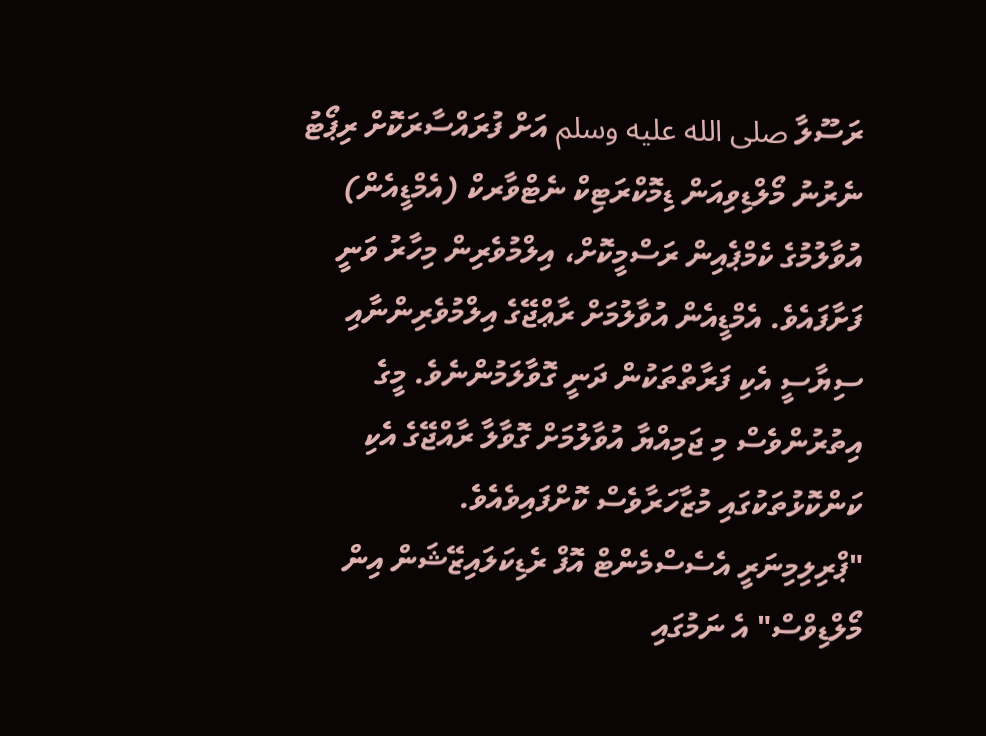ރަސޫލާ صلى الله عليه وسلم އަށް ފުރައްސާރަކޮށް ރިޕޯޓު ނެރުނު މޯލްޑިވިއަން ޑިމޮކްރަޓިކް ނެޓްވާރކް (އެމްޑީއެން) އުވާލުމުގެ ކެމްޕެއިން ރަސްމީކޮށް، އިލްމުވެރިން މިހާރު ވަނީ ފަށާފައެވެ. އެމްޑީއެން އުވާލުމަށް ރާޢްޖޭގެ އިލްމުވެރިންނާއި ސިޔާސީ އެކި ފަރާތްތަކުން ދަނީ ގޮވާލަމުންނެވެ. މީގެ އިތުރުންވެސް މި ޖަމިއްޔާ އުވާލުމަށް ގޮވާލާ ރާއްޖޭގެ އެކި ކަންކޮޅުތަކުގައި މުޒާހަރާވެސް ކޮށްފައިވެއެވެ.
"ޕްރިލިމިނަރީ އެސެސްމެންޓް އޮފް ރެޑިކަލައިޒޭޝަން އިން މޯލްޑިވްސް" އެ ނަމުގައި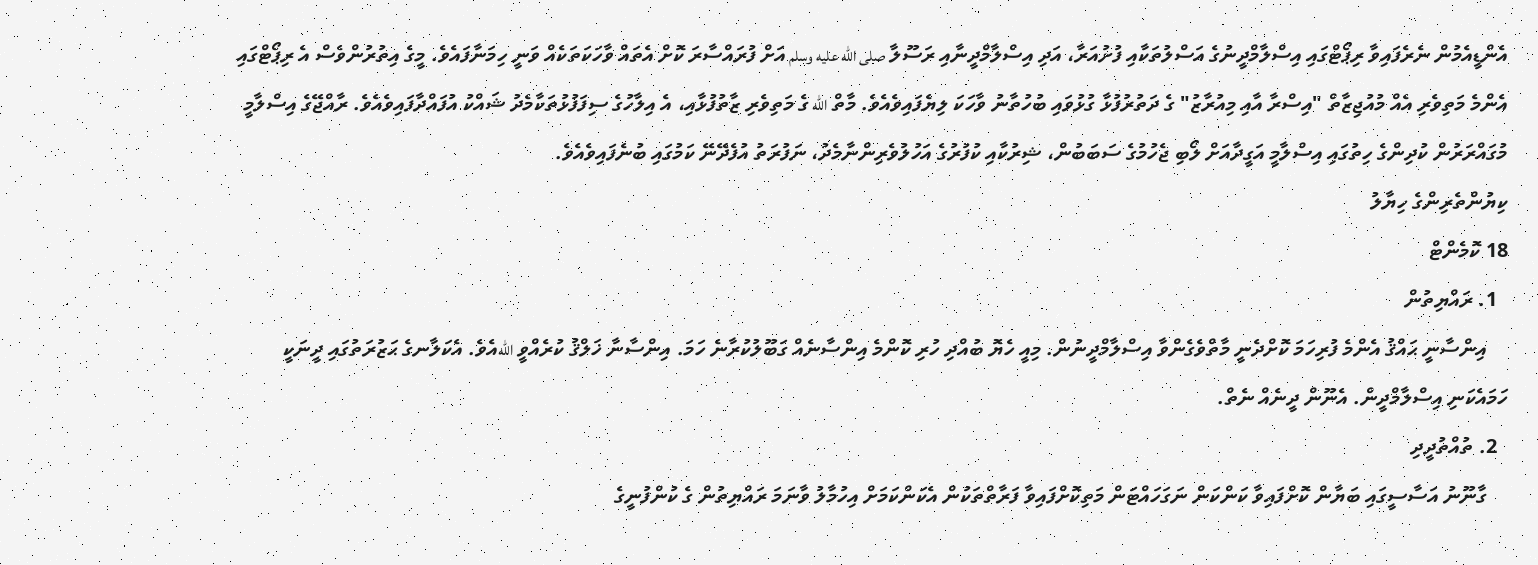އެންޑީއެމުން ނެރެފައިވާ ރިޕޯޓްގައި އިސްލާމްދީނުގެ އަސްލުތަކާއި ފުށުއަރާ، އަދި އިސްލާމްދީނާއި ރަސޫލާ صلى الله عليه وسلم އަށް ފުރައްސާރަ ކޮށް އެތައް ވާހަކަތަކެއް ވަނީ ހިމަނާފައެވެ. މީގެ އިތުރުންވެސް އެ ރިޕޯޓްގައި އެންމެ މަތިވެރި އެއް މުއުޖިޒާތް "އިސްރާ އާއި މިއުރާޒު" ގެ ދަތުރުފުޅާ ގުޅުވައި ބުހުތާނު ވާހަކަ ލިޔެފައިވެއެވެ. މާތް الله ގެ މަތިވެރި ޒާތުފުޅާއި، އެ އިލާހުގެ ސިފަފުޅުތަކާމެދު ޝައްކު އުފައްދާފައިވެއެވެ. ރާއްޖޭގެ އިސްލާމީ މުގައްރަރުން ކުދިންގެ ހިތުގައި އިސްލާމީ އަގީދާއަށް ލޯބި ޖެހުމުގެ ސަބަބުން، ޝިރުކާއި ކުފުރުގެ އަހުލުވެރިންނާމެދު، ނަފުރަތު އުފެދޭނޭ ކަމުގައި ބުނެފައިވެއެވެ.
ކިޔުންތެރިންގެ ހިޔާލު
18 ކޮމެންޓް
  1. ރައްޔިތުން
    އިންސާނީ ޙައްޤު އެންމެ ފުރިހަމަ ކޮށްދެނީ މާތްވެގެންވާ އިސްލާމްދީނުން. މިއީ ހެޔޮ ބުއްދި ހުރި ކޮންމެ އިންސާނެއް ގަބޫލުކުރާނެ ހަމަ. އިންސާނާ ޚަލްޤު ކުރެއްވީ اللهއެވެ. އެކަލާނގެ ޙަޒުރަތުގައި ދީނަކީ ހަމައެކަނި އިސްލާމްދީން. އެނޫން ދީނެއް ނެތް.
  2. ތުއްތުދީދި
    ގާނޫނު އަސާސީގައި ބަޔާން ކޮށްފައިވާ ކަންކަން ނަގަހައްޓަން މަތިކޮށްފައިވާ ފަރާތްތަކުން އެކަންކަމަށް އިހުމާލު ވާނަމަ ރައްޔިތުން ގެ ކުންފުނީގެ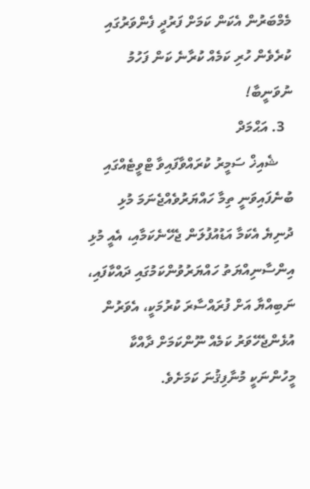މެމްބަރުން އެކަން ކަމަށް ފަރުދީ ފެންވަރުގައި ކުރެވެން ހުރި ކަމެއް ކުރާނެ ކަން ފަހުމު ނުވަނީބާ!
  3. އަޙްމަދް
    ޝެއިޚް ސަމީރު ކުރައްވާފައިވާ ޓްވީޓެއްގައި ބުނެފައިވަނީ ތިމާ ހައްޔަރުވެއްޖެނަމަ މުޅި ދުނިޔެ އެކަމާ އަޑުއުފުލަން ޖެހޭނެކަމާއި، އެއީ މުޅި އިންސާނިއްޔަތު ހައްޔަރުވުންކަމުގައި ދައްކާފައި، ނަބިއްޔާ އަށް ފުރައްސާރަ ކުރުމަކީ، އެވަރުން އުޅެންޖެހޭވަރު ކަމެއް ނޫންކަމަށް ދާއްކާ މީހުންނަކީ މުނާފިޤުނަ ކަމަށެވެ.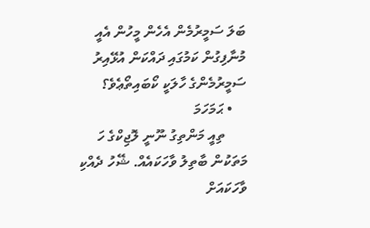ބަލަ ސަމީރުމެން އެހެން މީހުން އެއީ މުނާފިގުން ކަމުގައި ދައްކަން އުޅޭއިރު ސަމީރުމެންގެ ހާލަކީ ކޯބައިތޯޢެވެ؟
    • ޙަމަހަމަ
      ތިއީ މަންތިގު ނޫނީ ލޮޖިކްގެ ހަ މަތަކުން ބާތިލު ވާހަކައެއް. ޝޭހު ދެއްކި ވާހަކައަށް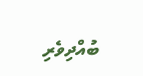ބުއްދިވެރި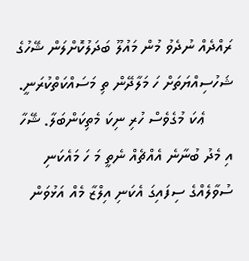ރައްދެއް ނުދެވު މުން މައުލޫ ބަދަލުކޮށްލަން ޝޭހުގެ ޝަހުސިއްޔަތަށް ހަ މަލާދޭން ތި މަސައްކަތްކުރަނީ.
      ޢެކަ މުގެވެސް ހުރި ނިކަ މެތިކަންބަލާ. ޝޭހާ އި މެދު ބުނާނެ އެއްޗެއް ނެތީ މަ ހަ މައެކަނި ސުވާލެއްގެ ސިފައިގަ އެކަނި އިލްޒާ މެއް އަޅުވަން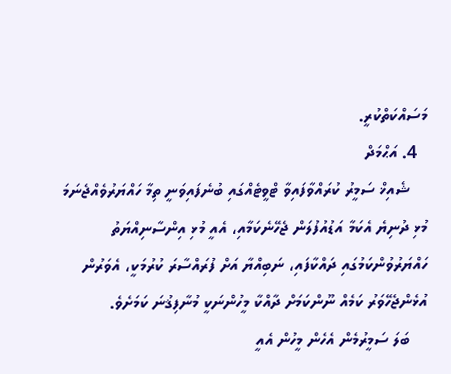މަސައްކަތްކުރީ.
  4. އަޙްމަދް
    ޝެއިޚް ސަމީރު ކުރައްވާފައިވާ ޓްވީޓެއްގައި ބުނެފައިވަނީ ތިމާ ހައްޔަރުވެއްޖެނަމަ މުޅި ދުނިޔެ އެކަމާ އަޑުއުފުލަން ޖެހޭނެކަމާއި، އެއީ މުޅި އިންސާނިއްޔަތު ހައްޔަރުވުންކަމުގައި ދައްކާފައި، ނަބިއްޔާ އަށް ފުރައްސާރަ ކުރުމަކީ، އެވަރުން އުޅެންޖެހޭވަރު ކަމެއް ނޫންކަމަށް ދާއްކާ މީހުންނަކީ މުނާފިޤުނަ ކަމަށެވެ.
    ބަލަ ސަމީރުމެން އެހެން މީހުން އެއީ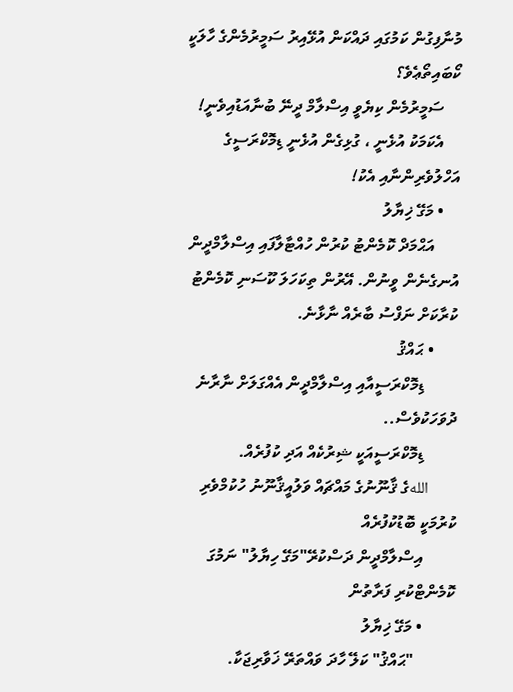މުނާފިގުން ކަމުގައި ދައްކަން އުޅޭއިރު ސަމީރުމެންގެ ހާލަކީ ކޯބައިތޯޢެވެ؟
    ސަމީރުމެން ކިޔެވީ އިސްލާމް ދީނޭ ބުނާއަޑުއިވެނީ!
    އެކަމަކު އުޅެނީ ، ގުޅިގެން އުޅެނީ ޑިމޮކްރަސީގެ އަހްލުވެރިންނާއި އެކު!
    • މަގޭ ޚިޔާލު
      އަޙްމަދް ކޮމެންޓު ކުރުން ހުއްޓާލާފައި އިސްލާމްދީން އުނގެނެން ވީނުން. އޭރުން ތިކަހަލަ ކޫސަނި ކޮމެންޓު ކުރާކަށް ނަފްސު ބާރެއް ނާޅާނެ.
      • ޙައްޤު
        ޑިމޮކްރަސީއާއި އިސްލާމްދީން އެއްގަލަށް ނާރާނެ ދުވަހަކުވެސް..
        ޑިމޮކްރަސީއަކީ ޝިރުކެއް އަދި ކުފުރެއް.
        اللهގެ ޤާނޫނުގެ މައްޗައް ވަލުއީޤާނޫނު ހުކުމްވެރި ކުރުމަކީ ބޮޑުކުފުރެއް
        އިސްލާމްދީން ދަސްކުރޭ"މަގޭ ހިޔާލު" ނަމުގަ ކޮމެންޓްކުރި ފަރާތުން
        • މަގޭ ޚިޔާލު
          "ޙައްޤު" ކަލޭ ހާދަ ވައްތަރޭ ޚަވާރިޖަކާ.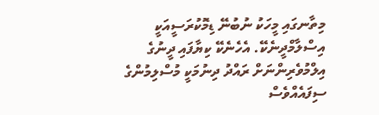މިތާނގައި މީހަކު ނުބުނޭ ޑިމޮކުރަސީއަކީ އިސްލާމްދީނެކޭ. އެހެނެކޭ ކިޔާފައި ދީނުގެ އިލްމުވެރިންނަށް ރައްދު ދިނުމަކީ މުސްލިމުންގެ ސިފައެއްވެސް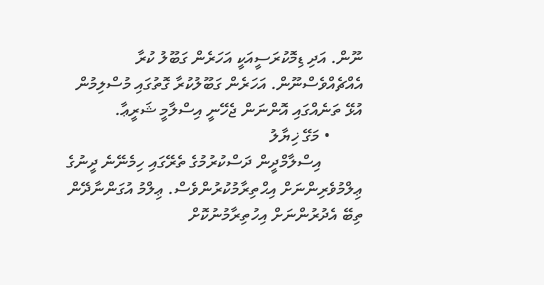ނޫން. އަދި ޑިމޮކުރަސީއަކީ އަހަރެން ގަބޫލު ކުރާ އެއްޗެއްވެސްނޫން. އަހަރެން ގަބޫލުކުރާ ގޮތުގައި މުސްލިމުން އުޅޭ ތަނެއްގައި އޮންނަން ޖެހޭނީ އިސްލާމީ ޝަރީޢާ.
        • މަގޭ ޚިޔާލު
          އިސްލާމްދީން ދަސްކުރުމުގެ ތެރޭގައި ހިމެނޭނެ ދީނުގެ ޢިލްމުވެރިންނަށް އިޙްތިރާމުކުރުންވެސް. ޢިލްމު އުގަންނާދޭން ތިބޭ އެދުރުންނަށް އިހުތިރާމުނުކޮށް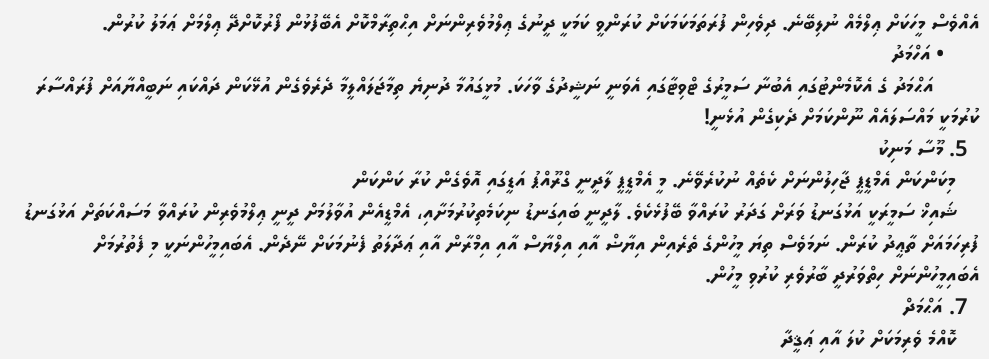އެއްވެސް މީހަކަށް ޢިލްމެއް ނުލިބޭނެ. ދިވެހިން ފުރަތަމަކަމަކަށް ކުރަންވީ ކަމަކީ ދީނުގެ ޢިލްމުވެރިންނަށް އިޙްތިރާމްކޮށް އެބޭފުޅުން ފޯރުކޮށްދޭ ޢިލްމަށް ޢަމަލު ކުރުން.
      • އަހްމަދު
        އަޙްމަދު ގެ އެކޮމެންޓުގައި އެބުނާ ސަމީރުގެ ޓްވިޓާގައި އެވަނީ ނަޝީދުގެ ވާހަކަ. މުޅީގައުމާ ދުނިޔެ ތިމާޖަލައްލީމާ ދެރެވެގެން އުޅޭކަން ދައްކައި ނަބީއްޔާއަށް ފުރައްސާރަ ކުރުމަކީ މައްސަލައެއް ނޫންކަމަށް ދެކިގެން އުޅެނީ!
  5. މޫސާ މަނިކު
    މިކަންކަން އެމްޑީޕީ ޖާހިލުންނަށް ކެތެއް ނުކުރެވޭނެ. މީ އެމްޑީޕީ ލާދީނީ ގްރޫއްޕު އަޑީގައި އޮވެގެން ކުރާ ކަންކަން
    ޝައިޚް ސަމީރަކީ އަޅުގަނޑު ވަރަށް ގަދަރު ކުރައްވާ ބޭފުޅެކެވެ. ލާދީނީ ބައިގަނޑު ނިކަމެތިކުރުމަށާއި، އެމްޑީއެން އުވާލުމަށް ދީނީ ޢިލްމުވެރިން ކުރައްވާ މަސައްކަތަށް އަޅުގަނޑު ފުރިހަމައަށް ތާޢީދު ކުރަން. ނަމަވެސް ތިޔަ މީހުންގެ ތެރެއިން އިޔާޟް އާއި އިލްޔާސް އާއި އިމްރާން އާއި ޢަދާލަތު ފެނުމަކަށް ނޭދެން. އެބައިމީހުންނަކީ މި ފެތުރުމަށް އެބައިމީހުންނަށް ހިތްވަރުދީ ބާރުވެރި ކުރުވި މީހުން.
  7. އަޙްމަދް
    ކޮއްމެ ވެރިމަކަށް ކުލަ އާއި ޢަޤީދާ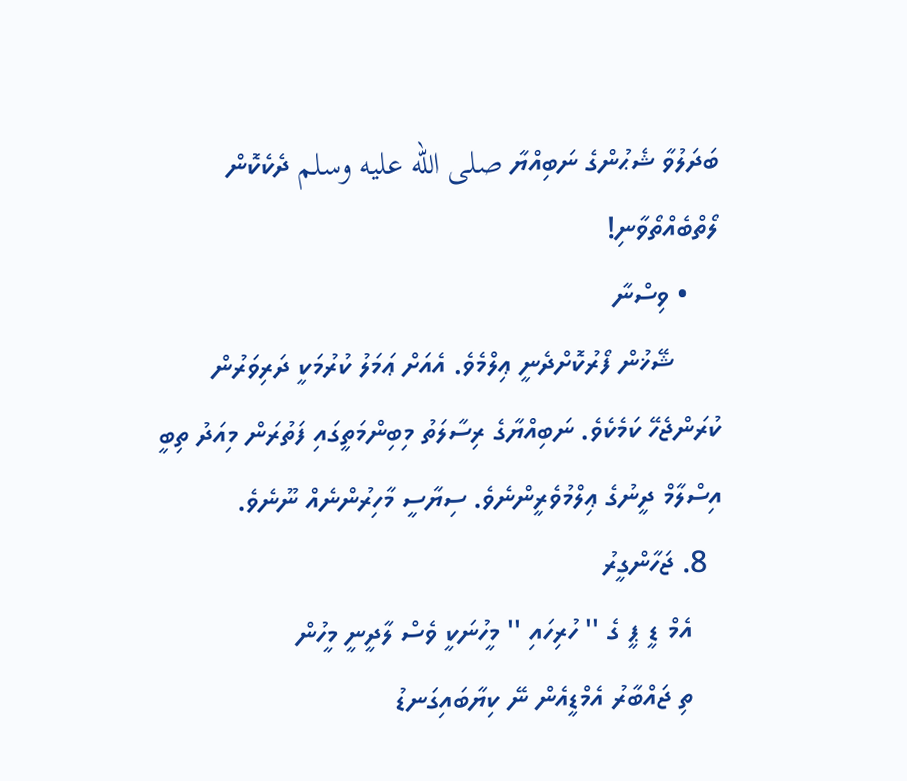ބަދަލުވާ ޝެޙުންގެ ނަބިއްޔާ صلى الله عليه وسلم ދެކެކޮން ލޯތްބެއްތޯވާނި!
    • ވިސްނާ
      ޝޭޚުން ފޯރުކޮށްދެނީ ޢިލްމެވެ. އެއަށް ޢަމަލު ކުރުމަކީ ދަރިވަރުން ކުރަންޖެހޭ ކަމެކެވެ. ނަބިއްޔާގެ ރިސާލަތު މިބިންމަތީގައި ފަތުރަން މިއަދު ތިބީ އިސްލާމް ދީނުގެ ޢިލްމުވެރީންނެވެ. ސިޔާސީ މާހިރުންނެއް ނޫނެވެ.
  8. ޖަހާންގީރު
    އެމް ޑީ ޕީ ގެ '' ހުރިހައި '' މީހުނަކީ ވެސް ލާދީނީ މީހުން
    ތި ޖައްބާރު އެމްޑީއެން ނޭ ކިޔާބައިގަނޑު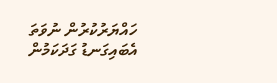ހައްޔަރުކުރުން ނުވަތަ އެބައިގަނޑު ގަދަކަމުން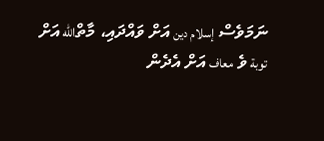ނަމަވެސް إسلام دين އަށް ވައްދައި، މާތްالله އަށް توبة ވެ معاف އަށް އެދެން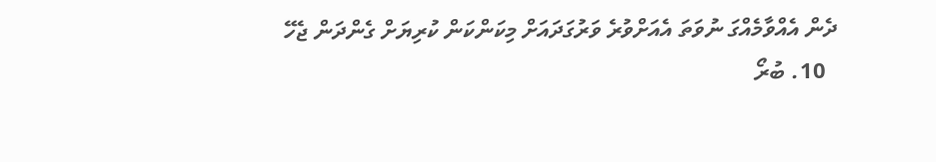ދެން އެއްވާމެއްގަ ނުވަތަ އެއަށްވުރެ ވަރުގަދައަށް މިކަންކަން ކުރިޔަށް ގެންދަން ޖެހޭ
  10. ބުރޯ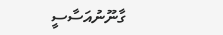ގާނޫނުއަސާސީ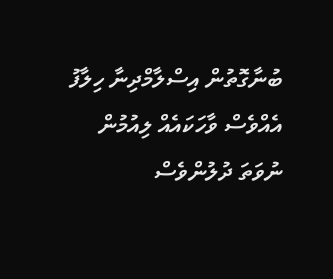ބުނާގޮތުން އިސްލާމްދިނާ ހިލާފު އެއްވެސް ވާހަކައެއް ލިއުމުން ނުވަތަ ދުލުންވެސް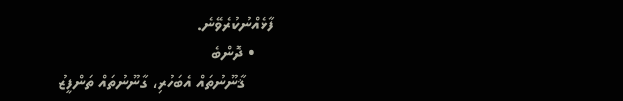ފާޅެއްނުކުރެވޭނެ.
    • ދޮންބެ
      ޤާނޫނުތައް އެބަހުރި، ގާނޫނުތައް ތަންފީޒު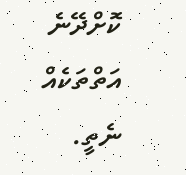ކޮށްދޭނެ އަތްތަކެއް ނެތީ.